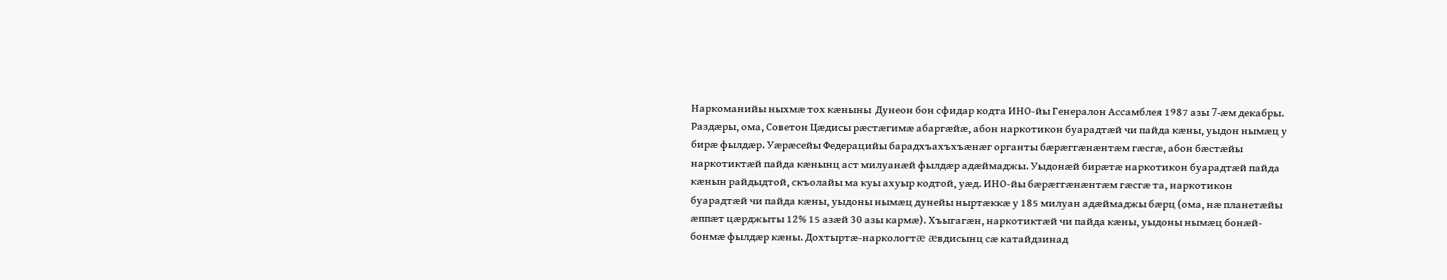Наркоманийы ныхмæ тох кæныны  Дунеон бон сфидар кодта ИНО-йы Генералон Ассамблея 1987 азы 7-æм декабры. Раздæры, ома, Советон Цæдисы рæстæгимæ абаргæйæ, абон наркотикон буарадтæй чи пайда кæны, уыдон нымæц у бирæ фылдæр. Уæрæсейы Федерацийы барадхъахъхъæнæг органты бæрæггæнæнтæм гæсгæ, абон бæстæйы наркотиктæй пайда кæнынц аст милуанæй фылдæр адæймаджы. Уыдонæй бирæтæ наркотикон буарадтæй пайда кæнын райдыдтой, скъолайы ма куы ахуыр кодтой, уæд. ИНО-йы бæрæггæнæнтæм гæсгæ та, наркотикон буарадтæй чи пайда кæны, уыдоны нымæц дунейы ныртæккæ у 185 милуан адæймаджы бæрц (ома, нæ планетæйы æппæт цæрджыты 12% 15 азæй 30 азы кармæ). Хъыгагæн, наркотиктæй чи пайда кæны, уыдоны нымæц бонæй-бонмæ фылдæр кæны. Дохтыртæ-наркологтæ æвдисынц сæ катайдзинад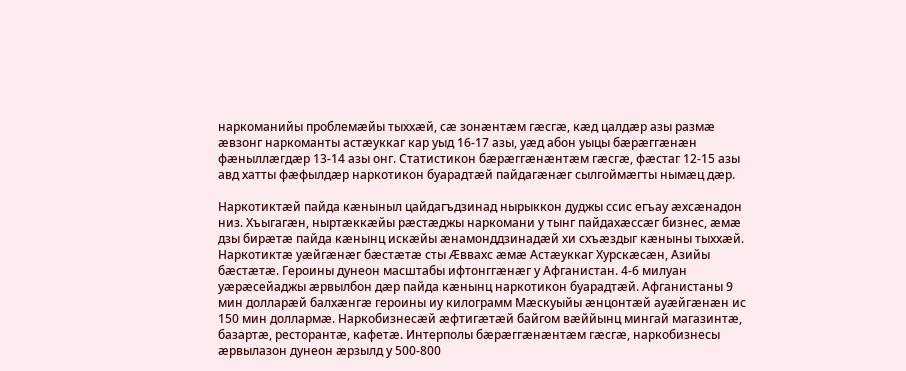наркоманийы проблемæйы тыххæй, сæ зонæнтæм гæсгæ, кæд цалдæр азы размæ æвзонг наркоманты астæуккаг кар уыд 16-17 азы, уæд абон уыцы бæрæггæнæн фæныллæгдæр 13-14 азы онг. Статистикон бæрæггæнæнтæм гæсгæ, фæстаг 12-15 азы авд хатты фæфылдæр наркотикон буарадтæй пайдагæнæг сылгоймæгты нымæц дæр.

Наркотиктæй пайда кæныныл цайдагъдзинад нырыккон дуджы ссис егъау æхсæнадон низ. Хъыгагæн, ныртæккæйы рæстæджы наркомани у тынг пайдахæссæг бизнес, æмæ дзы бирæтæ пайда кæнынц искæйы æнамонддзинадæй хи схъæздыг кæныны тыххæй. Наркотиктæ уæйгæнæг бæстæтæ сты Æввахс æмæ Астæуккаг Хурскæсæн, Азийы бæстæтæ. Героины дунеон масштабы ифтонггæнæг у Афганистан. 4-6 милуан уæрæсейаджы æрвылбон дæр пайда кæнынц наркотикон буарадтæй. Афганистаны 9 мин долларæй балхæнгæ героины иу килограмм Мæскуыйы æнцонтæй ауæйгæнæн ис 150 мин доллармæ. Наркобизнесæй æфтигæтæй байгом вæййынц мингай магазинтæ, базартæ, ресторантæ, кафетæ. Интерполы бæрæггæнæнтæм гæсгæ, наркобизнесы æрвылазон дунеон æрзылд у 500-800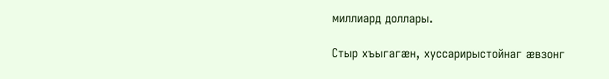миллиард доллары.

Стыр хъыгагæн, хуссарирыстойнаг æвзонг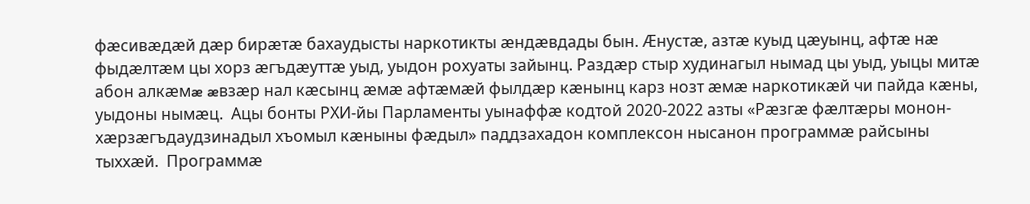фæсивæдæй дæр бирæтæ бахаудысты наркотикты æндæвдады бын. Æнустæ, азтæ куыд цæуынц, афтæ нæ фыдæлтæм цы хорз æгъдæуттæ уыд, уыдон рохуаты зайынц. Раздæр стыр худинагыл нымад цы уыд, уыцы митæ абон алкæмæ æвзæр нал кæсынц æмæ афтæмæй фылдæр кæнынц карз нозт æмæ наркотикæй чи пайда кæны, уыдоны нымæц.  Ацы бонты РХИ-йы Парламенты уынаффæ кодтой 2020-2022 азты «Рæзгæ фæлтæры монон-хæрзæгъдаудзинадыл хъомыл кæныны фæдыл» паддзахадон комплексон нысанон программæ райсыны тыххæй.  Программæ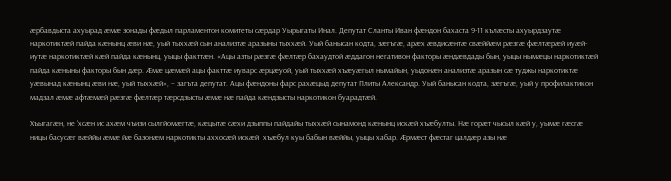æрбавдыста ахуырад æмæ зонады фæдыл парламентон комитеты сæрдар Уырыгаты Инал. Депутат Сланты Иван фæндон бахаста 9-11 кълæсты ахуырдзаутæ наркотиктæй пайда кæнынц æви нæ, уый тыххæй сын анализтæ аразыны тыххæй. Уый банысан кодта, зæгъгæ, арæх æвдисæнтæ свæййæм рæзгæ фæлтæрæй иуæй-иутæ наркотиктæй кæй пайда кæнынц, уыцы факттæн. «Ацы азты рæзгæ фæлтæр бахаудтой æддагон негативон факторы æндæвдады бын, уыцы нымæцы наркотиктæй пайда кæныны факторы бын дæр. Æмæ цæмæй ацы факттæ иуварс æрцæуой, уый тыххæй хъæуæгыл нымайын, уыдонæн анализтæ аразын сæ туджы наркотиктæ уæвынад кæнынц æви нæ, уый тыххæй», – загъта депутат. Ацы фæндоны фарс рахæцыд депутат Плиты Александр. Уый банысан кодта, зæгъгæ, уый у профилактикон мадзал æмæ афтæмæй рæзгæ фæлтæр тæрсдзысты æмæ нæ пайда кæндзысты наркотикон буарадтæй.

Хъыгагæн, не ‘хсæн ис ахæм чъизи сылгйомæгтæ, кæцытæ сæхи дзыппы пайдайы тыххæй сынамонд кæнынц искæй хъæбулты. Нæ горæт чысыл кæй у, уымæ гæсгæ ницы басусæг вæййы æмæ йæ базонæм наркотикты аххосæй искæй  хъæбул куы бабын вæййы, уыцы хабар. Æрмæст фæстаг цалдæр азы нæ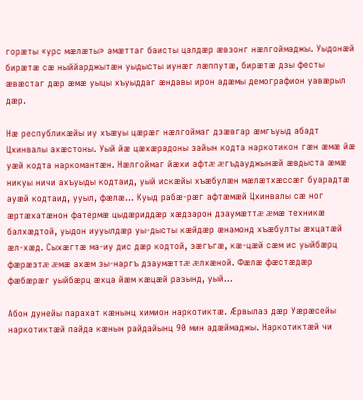горæты «урс мæлæты» амæттаг баисты цалдæр æвзонг нæлгоймаджы. Уыдонæй бирæтæ сæ ныййарджытæн уыдысты иунæг лæппутæ, бирæтæ дзы фесты æвæстаг дæр æмæ уыцы хъуыддаг æндавы ирон адæмы демографион уавæрыл дæр.

Нæ республикæйы иу хъæуы цæрæг нæлгоймаг дзæвгар æмгъуыд абадт Цхинвалы ахæстоны. Уый йæ цæхæрадоны зайын кодта наркотикон гæн æмæ йæ уæй кодта наркомантæн. Нæлгоймаг йæхи афтæ æгъдауджынæй æвдыста æмæ никуы ничи ахъуыды кодтаид, уый искæйы хъæбулæн мæлæтхæссæг буарадтæ ауæй кодтаид, ууыл, фæлæ… Куыд рабæ-рæг афтæмæй Цхинвалы сæ ног æртæхатæнон фатермæ цыдæриддæр хæдзарон дзаумæттæ æмæ техникæ балхæдтой, уыдон иууылдæр уы-дысты кæйдæр æнамонд хъæбулты æхцатæй æл-хæд. Сыхæгтæ ма-иу дис дæр кодтой, зæгъгæ, кæ-цæй сæм ис уыйбæрц фæрæзтæ æмæ ахæм зы-наргъ дзаумæттæ æлхæной. Фæлæ фæстæдæр фæбæрæг уыйбæрц æхца йæм кæцæй разынд, уый…

Абон дунейы парахат кæнынц химион наркотиктæ. Æрвылаз дæр Уæрæсейы наркотиктæй пайда кæнын райдайынц 90 мин адæймаджы. Наркотиктæй чи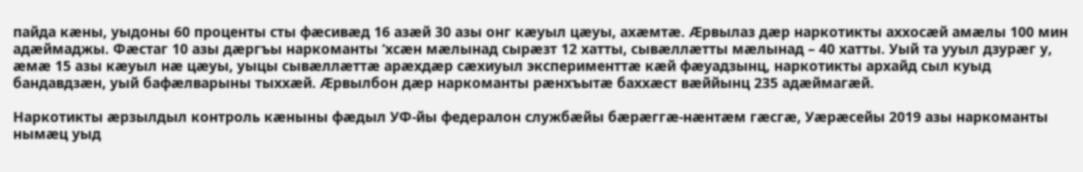пайда кæны, уыдоны 60 проценты сты фæсивæд 16 азæй 30 азы онг кæуыл цæуы, ахæмтæ. Æрвылаз дæр наркотикты аххосæй амæлы 100 мин адæймаджы. Фæстаг 10 азы дæргъы наркоманты ‘хсæн мæлынад сырæзт 12 хатты, сывæллæтты мæлынад – 40 хатты. Уый та ууыл дзурæг у, æмæ 15 азы кæуыл нæ цæуы, уыцы сывæллæттæ арæхдæр сæхиуыл эксперименттæ кæй фæуадзынц, наркотикты архайд сыл куыд  бандавдзæн, уый бафæлварыны тыххæй. Æрвылбон дæр наркоманты рæнхъытæ баххæст вæййынц 235 адæймагæй.

Наркотикты æрзылдыл контроль кæныны фæдыл УФ-йы федералон службæйы бæрæггæ-нæнтæм гæсгæ, Уæрæсейы 2019 азы наркоманты нымæц уыд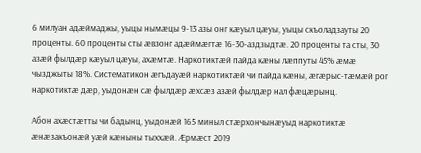6 милуан адæймаджы, уыцы нымæцы 9-13 азы онг кæуыл цæуы, уыцы скъоладзауты 20 проценты. 60 проценты сты æвзонг адæймæгтæ 16-30-аздзыдтæ. 20 проценты та сты, 30 азæй фылдæр кæуыл цæуы, ахæмтæ. Наркотиктæй пайда кæны лæппуты 45% æмæ чызджыты 18%. Систематикон æгъдауæй наркотиктæй чи пайда кæны, æгæрыс-тæмæй рог наркотиктæ дæр, уыдонæн сæ фылдæр æхсæз азæй фылдæр нал фæцæрынц.

Абон ахæстæтты чи бадынц, уыдонæй 165 миныл стæрхончынæуыд наркотиктæ æнæзакъонæй уæй кæныны тыххæй. Æрмæст 2019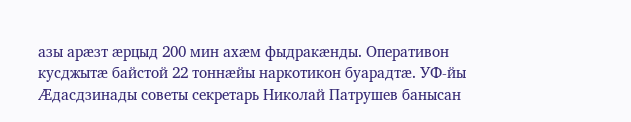азы арæзт æрцыд 200 мин ахæм фыдракæнды. Оперативон кусджытæ байстой 22 тоннæйы наркотикон буарадтæ. УФ-йы Æдасдзинады советы секретарь Николай Патрушев банысан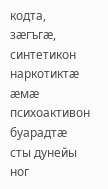кодта, зæгъгæ, синтетикон наркотиктæ æмæ психоактивон буарадтæ сты дунейы ног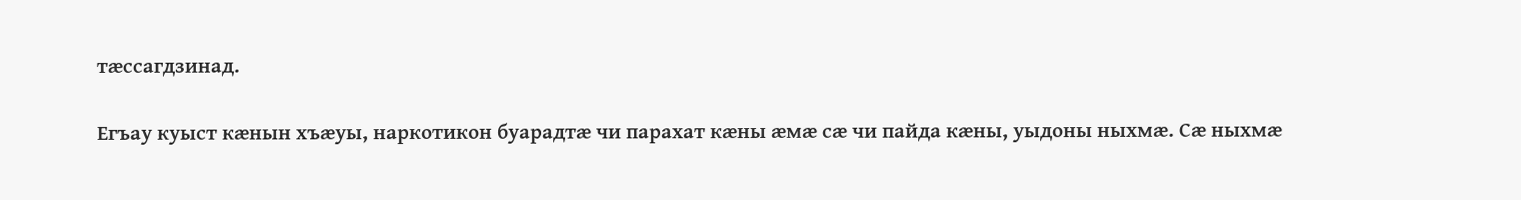тæссагдзинад.

Егъау куыст кæнын хъæуы, наркотикон буарадтæ чи парахат кæны æмæ сæ чи пайда кæны, уыдоны ныхмæ. Сæ ныхмæ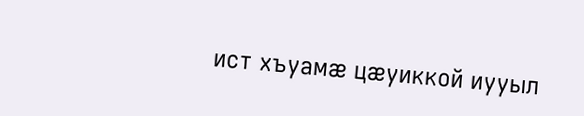ист хъуамæ цæуиккой иууыл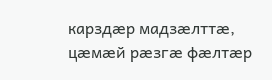карздæр мадзæлттæ, цæмæй рæзгæ фæлтæр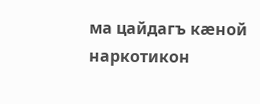ма цайдагъ кæной наркотикон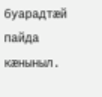буарадтæй пайда кæныныл.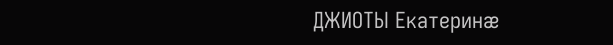ДЖИОТЫ Екатеринæ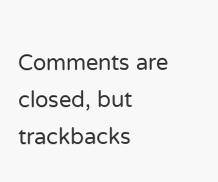Comments are closed, but trackbacks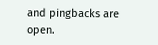and pingbacks are open.